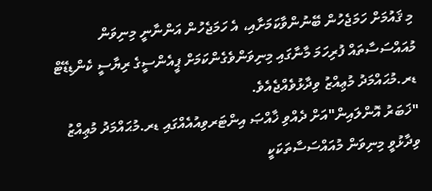މި ޤައުމަށް ހަމަޖެހުން ބޭނުންވާކަމަށާއި، އެ ހަމަޖެހުން އަންނާނީ މިނިވަން މުއައްސަސާތައް ފުރިހަމަ މާނާގައި މިނިވަންވެގެންކަމަށް ޕީއެންސީގެ ރިޔާސީ ކެންޑިޑޭޓް ޑރ.މުޙައްމަދު މުޢިއްޒު ވިދާޅުވެއްޖެއެވެ.
"ޚަބަރު އޮންލައިން"އަށް ދެއްވި ޚާއްޞަ އިންޓަރވިއުއެއްގައި ޑރ.މުޙައްމަދު މުޢިއްޒު ވިދާޅުވީ މިނިވަން މުއައްސަސާތަކަކީ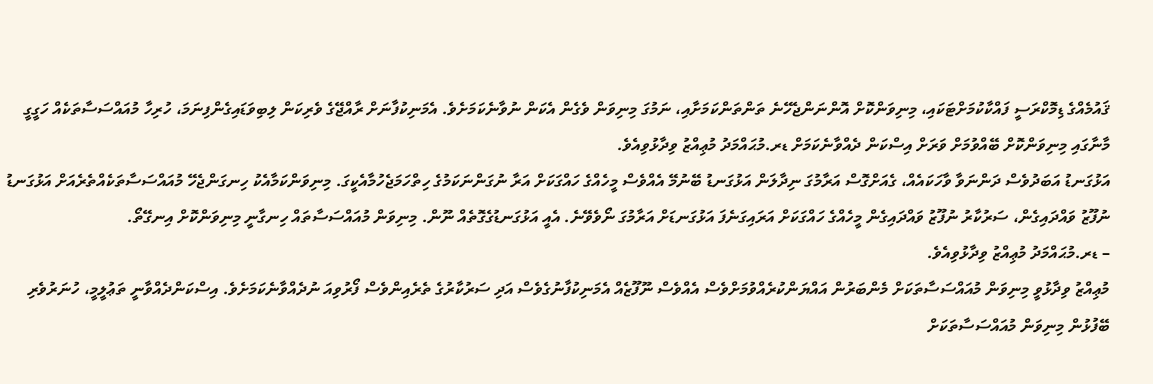ޤައުމެއްގެ ޑިމޮކްރަސީ ފައްކާކުމަށްޓަކައި، މިނިވަންކޮށް އޮންނަންޖެހޭނެ ތަންތަންކަމަށާއި، ނަމުގަ މިނިވަން ވެގެން އެކަން ނުވާނެކަމަށެވެ. އެމަނިކުފާނަށް ރާއްޖޭގެ ވެރިކަން ލިބިވަޑައިގެންފިނަމަ، ހުރިހާ މުއައްސަސާތަކެއް ހަގީގީ މާނާގައި މިނިވަންކޮށް ބޭއްވުމަށް ވަރަށް އިސްކަން ދެއްވާނެކަމަށް ޑރ.މުޙައްމަދު މުޢިއްޒު ވިދާޅުވިއެވެ.
އަޅުގަނޑު އަބަދުވެސް ދަންނަވާ ވާހަކައެއް، ގެއަށްގޮސް އަރާމުގަ ނިދާލަން އަޅުގަނޑު ބޭނުމޭ އެއްވެސް މީހެއްގެ ހައްގަކަށް އަރާ ނުގަންނަކަމުގެ ހިތްހަމަޖެހުމާއެކީގަ. މިނިވަންކަމާއެކު ހިނގަންޖެހޭ މުއައްސަސާތަކެއްތެރެއަށް އަޅުގަނޑު ނުފޫޒު ވައްދައިގެން، ސަރުކާރު ނުފޫޒު ވައްދައިގެން މީހެއްގެ ހައްގަކަށް އަރައިގަނެފަ އަޅުގަނޑަށް އަރާމުގަ ނޯވެވޭނެ. އެއީ އަޅުގަނޑުގެގޮތެއް ނޫން. މިނިވަން މުއައްސަސާތައް ހިނގާނީ މިނިވަންކޮށް އިނގޭތޯ.
– ޑރ.މުޙައްމަދު މުޢިއްޒު ވިދާޅުވިއެވެ.
މުޢިއްޒު ވިދާޅުވީ މިނިވަން މުއައްސަސާތަކަށް މެންބަރުން އައްޔަންކުރެއްވުމަށްވެސް އެއްވެސް ނޫފޫޒެއް އެމަނިކުފާނުގެވެސް އަދި ސަރުކާރުގެ ތެރެއިންވެސް ފޯރުވިއަ ނުދެއްވާނެކަމަށެވެ. އިސްކަންދެއްވާނީ ތަޢުލީމީ، ހުނަރުވެރި ބޭފުޅުން މިނިވަން މުއައްސަސާތަކަށް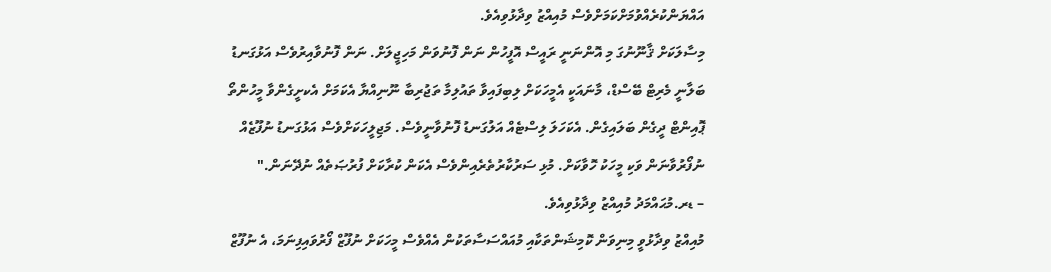އައްޔަންކުރެއްވުމަށްކަމަށްވެސް މުއިއްޒު ވިދާޅުވިއެވެ.
މިސާލަކަށް ޤާނޫނުގަ މި އޮންނަނީ ރައީސް އޮފީހުން ނަން ފޮނުވަން މަހިޖީލަށް. ނަން ފޮނުވާއިރުވެސް އަޅުގަނޑު ބަލާނީ މެރިޓް ބޭސްޑް، މާނައަކީ އެމީހަކަށް ލިބިފައިވާ ތައުލިމާ ތަޖުރިބާ ނޫނިއްޔާ އެކަމަށް އެކށީގެންވާ މީހުންތޯ ޕޮއިންޓް ދީގެން ބަލައިގެން. އެކަހަލަ ލިސްޓެއް އަލުގަނޑު ފޮނުވާނީވެސް. މަޖިލީހަކަށްވެސް އަޅުގަނޑު ނުފޫޒެއް ނުފޯރުވާނަން ވަކި މީހަކު ހޮވާކަށް. މުޅި ސަރުކާރުތެރެއިންވެސް އެކަން ކުރާކަށް ފުރުޞަތެއް ނުދޭނަން."
– ޑރ.މުޙައްމަދު މުއިއްޒު ވިދާޅުވިއެވެ.
މުއިއްޒު ވިދާޅުވީ މިނިވަން ކޮމިޝަންތަކާއި މުއައްސަސާތަކުން އެއްވެސް މީހަކަށް ނުފޫޒް ފޯރުވައިފިނަމަ، އެ ނުފޫޒް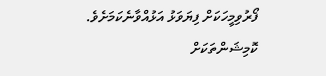ފޯރުވިމީހަކަށް ފިޔަވަޅު އަޅުއްވާނެކަމަށެވެ.
ކޮމިޝަންތަކަށް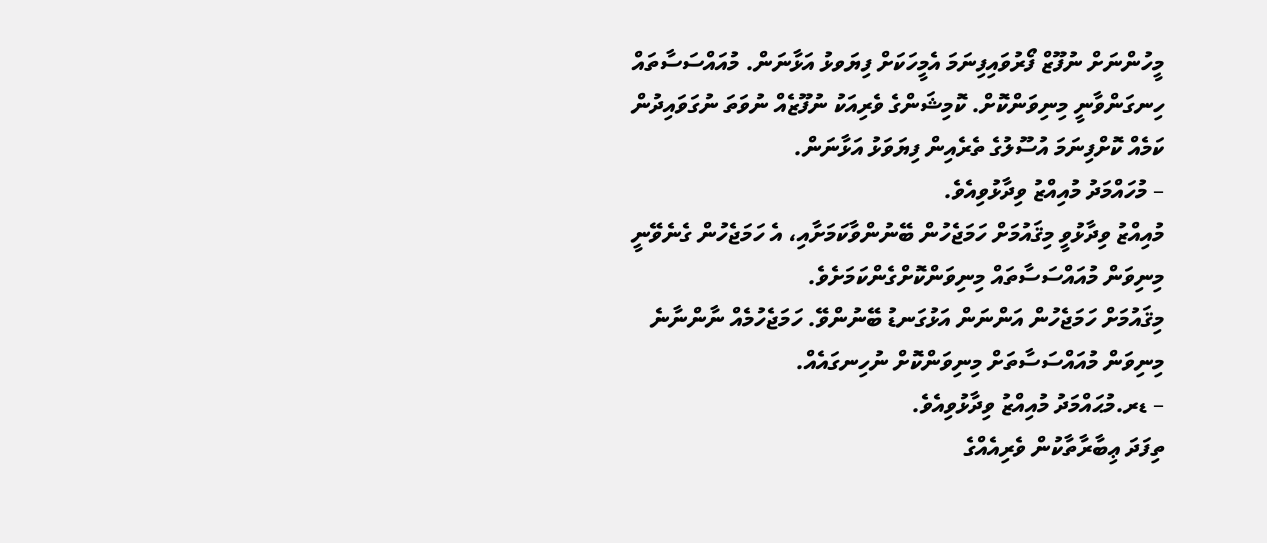މީހުންނަށް ނުފޫޒް ފޯރުވައިފިނަމަ އެމީހަކަށް ފިޔަވޅު އަޅާނަން. މުއައްސަސާތައް ހިނގަންވާނީ މިނިވަންކޮށް. ކޮމިޝަންގެ ވެރިއަކު ނުފޫޒެއް ނުވަތަ ނުގަވައިދުން ކަމެއް ކޮށްފިނަމަ އުސޫލުގެ ތެރެއިން ފިޔަވަޅު އަޅާނަން.
– މުހައްމަދު މުއިއްޒު ވިދާޅުވިއެވެ.
މުއިއްޒު ވިދާޅުވީ މިޤައުމަށް ހަމަޖެހުން ބޭނުންވާކަމަށާއި، އެ ހަމަޖެހުން ގެނެވޭނީ މިނިވަން މުއައްސަސާތައް މިނިވަންކޮށްގެންކަމަށެވެ.
މިޤައުމަށް ހަމަޖެހުން އަންނަން އަޅުގަނޑު ބޭނުންވޭ. ހަމަޖެހުމެއް ނާންނާނެ މިނިވަން މުއައްސަސާތަށް މިނިވަންކޮށް ނުހިނގައެއް.
– ޑރ.މުޙައްމަދު މުއިއްޒު ވިދާޅުވިއެވެ.
ތިފަދަ ޢިބާރާތާކުން ވެރިއެއްގެ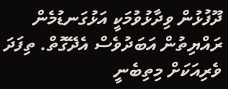ދޫފުޅުން ވިދާޅުވުމަކީ އަޅުގަނޑުމެން ރައްޔިތުން އަބަދުވެސް އެދޭގޮތް. ތިފަދަ ވެރިއަކަށް މިތިބެނީ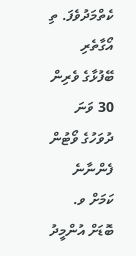ކެތްމަދުވެފަ. ތި އޯގާތެރި ބޭފުޅާގެ ވެރިން 30 ވަނަ ދުވަހުގެ ވޯޓުން ފެންނާނެ ކަމަށް ވ. ބޮޑަށް އުންމީދު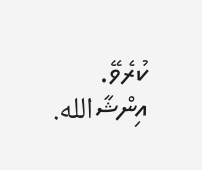ކުރެވޭ. އިންޝާالله.